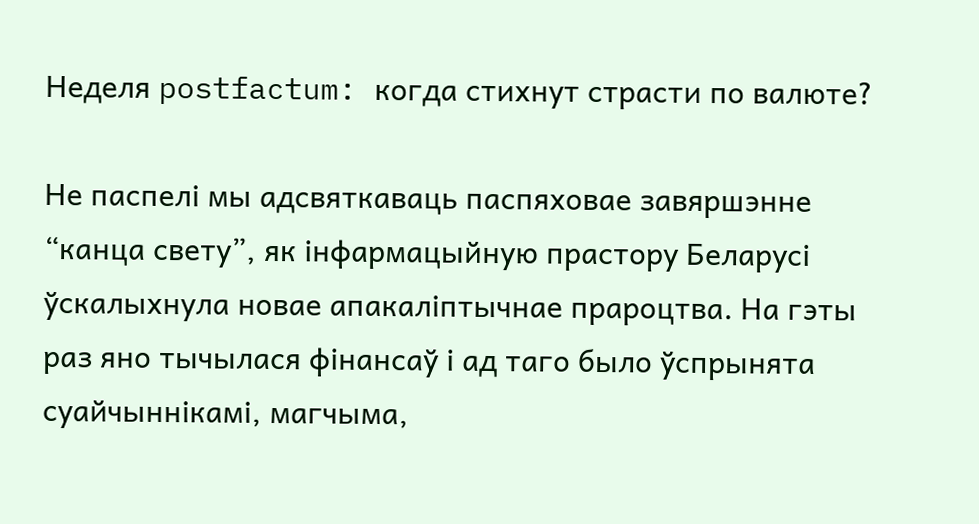Неделя postfactum: когда стихнут страсти по валюте?

Не паспелі мы адсвяткаваць паспяховае завяршэнне “канца свету”, як інфармацыйную прастору Беларусі ўскалыхнула новае апакаліптычнае прароцтва. На гэты раз яно тычылася фінансаў і ад таго было ўспрынята суайчыннікамі, магчыма,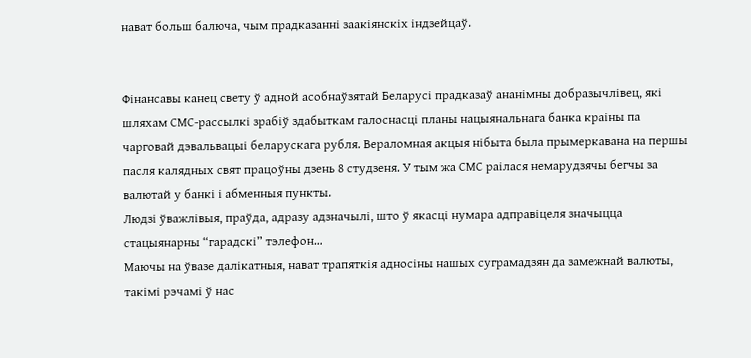нават больш балюча, чым прадказанні заакіянскіх індзейцаў.


Фінансавы канец свету ў адной асобнаўзятай Беларусі прадказаў ананімны добразычлівец, які шляхам СМС-рассылкі зрабіў здабыткам галоснасці планы нацыянальнага банка краіны па чарговай дэвальвацыі беларускага рубля. Вераломная акцыя нібыта была прымеркавана на першы пасля калядных свят працоўны дзень 8 студзеня. У тым жа СМС раілася немарудзячы бегчы за валютай у банкі і абменныя пункты.
Людзі ўважлівыя, праўда, адразу адзначылі, што ў якасці нумара адправіцеля значыцца стацыянарны “гарадскі” тэлефон…
Маючы на ўвазе далікатныя, нават трапяткія адносіны нашых суграмадзян да замежнай валюты, такімі рэчамі ў нас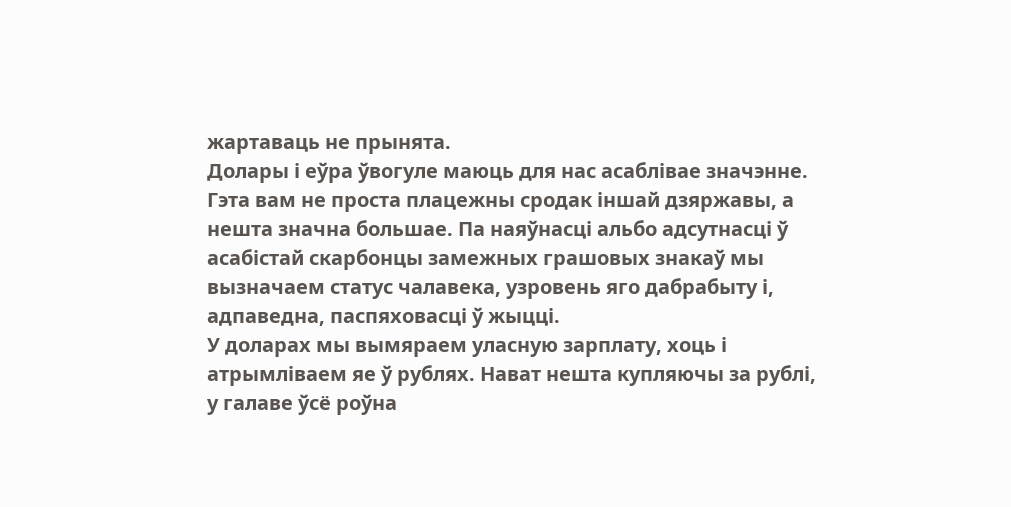жартаваць не прынята.
Долары і еўра ўвогуле маюць для нас асаблівае значэнне. Гэта вам не проста плацежны сродак іншай дзяржавы, а нешта значна большае. Па наяўнасці альбо адсутнасці ў асабістай скарбонцы замежных грашовых знакаў мы вызначаем статус чалавека, узровень яго дабрабыту і, адпаведна, паспяховасці ў жыцці.
У доларах мы вымяраем уласную зарплату, хоць і атрымліваем яе ў рублях. Нават нешта купляючы за рублі, у галаве ўсё роўна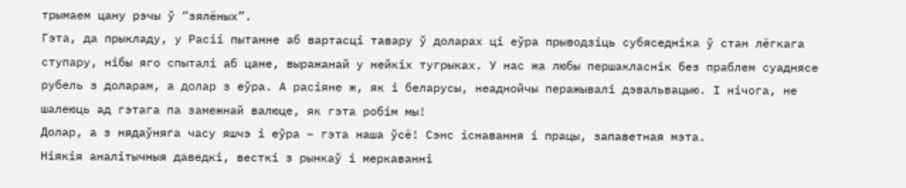трымаем цану рэчы ў “зялёных”.
Гэта, да прыкладу, у Расіі пытанне аб вартасці тавару ў доларах ці еўра прыводзіць субяседніка ў стан лёгкага ступару, нібы яго спыталі аб цане, выражанай у нейкіх тугрыках. У нас жа любы першакласнік без праблем суаднясе рубель з доларам, а долар з еўра. А расіяне ж, як і беларусы, неаднойчы перажывалі дэвальвацыю. І нічога, не шалеюць ад гэтага па замежнай валюце, як гэта робім мы!
Долар, а з нядаўняга часу яшчэ і еўра – гэта наша ўсё! Сэнс існавання і працы, запаветная мэта.
Ніякія аналітычныя даведкі, весткі з рынкаў і меркаванні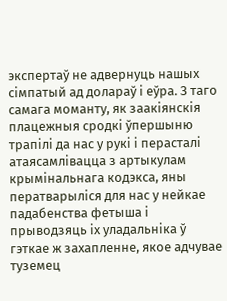экспертаў не адвернуць нашых сімпатый ад долараў і еўра. З таго самага моманту, як заакіянскія плацежныя сродкі ўпершыню трапілі да нас у рукі і перасталі атаясамлівацца з артыкулам крымінальнага кодэкса, яны ператварыліся для нас у нейкае падабенства фетыша і прыводзяць іх уладальніка ў гэткае ж захапленне, якое адчувае туземец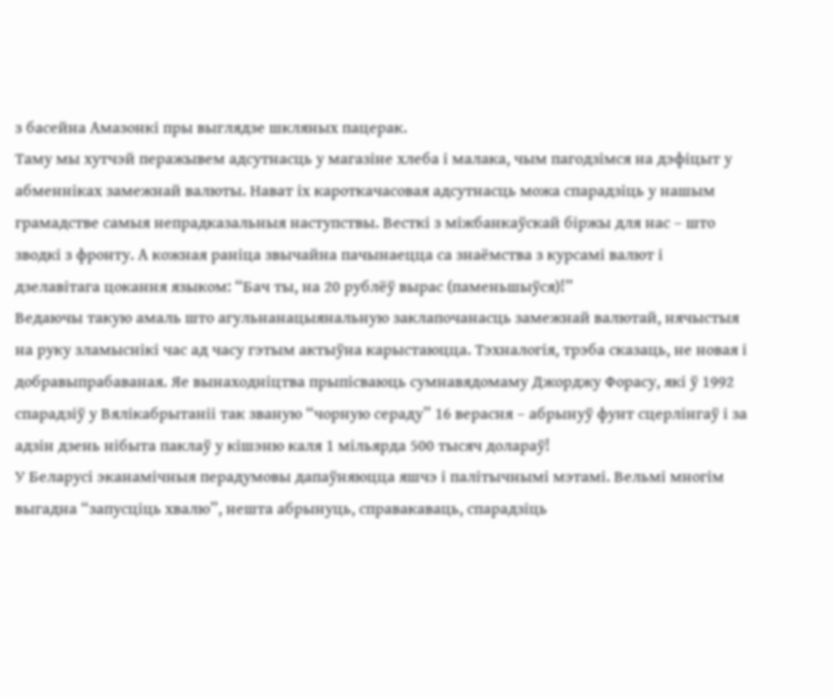з басейна Амазонкі пры выглядзе шкляных пацерак.
Таму мы хутчэй перажывем адсутнасць у магазіне хлеба і малака, чым пагодзімся на дэфіцыт у абменніках замежнай валюты. Нават іх кароткачасовая адсутнасць можа спарадзіць у нашым грамадстве самыя непрадказальныя наступствы. Весткі з міжбанкаўскай біржы для нас – што зводкі з фронту. А кожная раніца звычайна пачынаецца са знаёмства з курсамі валют і дзелавітага цокання языком: “Бач ты, на 20 рублёў вырас (паменьшыўся)!”
Ведаючы такую амаль што агульнанацыянальную заклапочанасць замежнай валютай, нячыстыя на руку зламыснікі час ад часу гэтым актыўна карыстаюцца. Тэхналогія, трэба сказаць, не новая і добравыпрабаваная. Яе вынаходніцтва прыпісваюць сумнавядомаму Джорджу Форасу, які ў 1992 спарадзіў у Вялікабрытаніі так званую “чорную сераду” 16 верасня – абрынуў фунт сцерлінгаў і за адзін дзень нібыта паклаў у кішэню каля 1 мільярда 500 тысяч долараў!
У Беларусі эканамічныя перадумовы дапаўняюцца яшчэ і палітычнымі мэтамі. Вельмі многім выгадна “запусціць хвалю”, нешта абрынуць, справакаваць, спарадзіць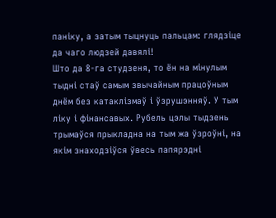паніку, а затым тыцнуць пальцам: глядзіце да чаго людзей давялі!
Што да 8-га студзеня, то ён на мінулым тыдні стаў самым звычайным працоўным днём без катаклізмаў і ўзрушэнняў. У тым ліку і фінансавых. Рубель цэлы тыдзень трымаўся прыкладна на тым жа ўзроўні, на якім знаходзіўся ўвесь папярэдні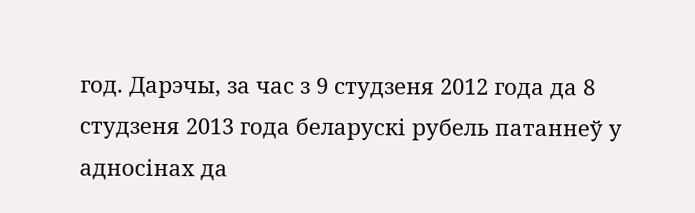год. Дарэчы, за час з 9 студзеня 2012 года да 8 студзеня 2013 года беларускі рубель патаннеў у адносінах да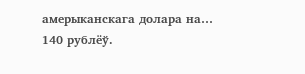амерыканскага долара на… 140 рублёў.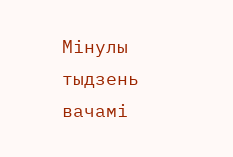Мiнулы тыдзень вачамi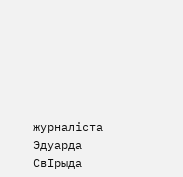журналiста Эдуарда СвIрыда